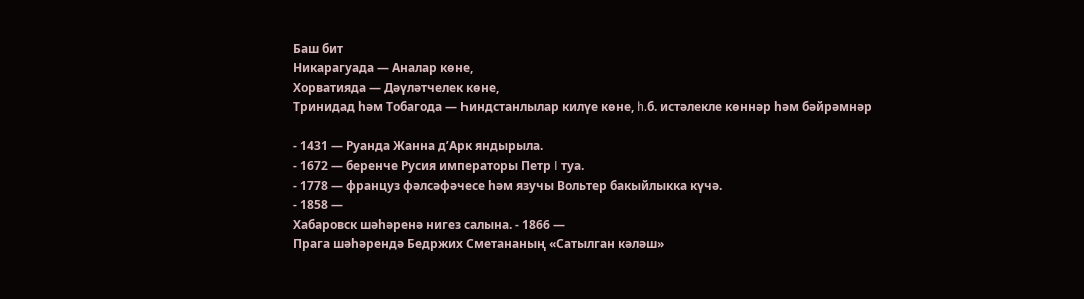Баш бит
Никарагуада — Аналар көне,
Хорватияда — Дәүләтчелек көне,
Тринидад һәм Тобагода — Һиндстанлылар килүе көне, h.б. истәлекле көннәр һәм бәйрәмнәр

- 1431 — Руанда Жанна д’Арк яндырыла.
- 1672 — беренче Русия императоры Петр I туа.
- 1778 — француз фәлсәфәчесе һәм язучы Вольтер бакыйлыкка күчә.
- 1858 —
Хабаровск шәһәренә нигез салына. - 1866 —
Прага шәһәрендә Бедржих Сметананың «Сатылган кәләш»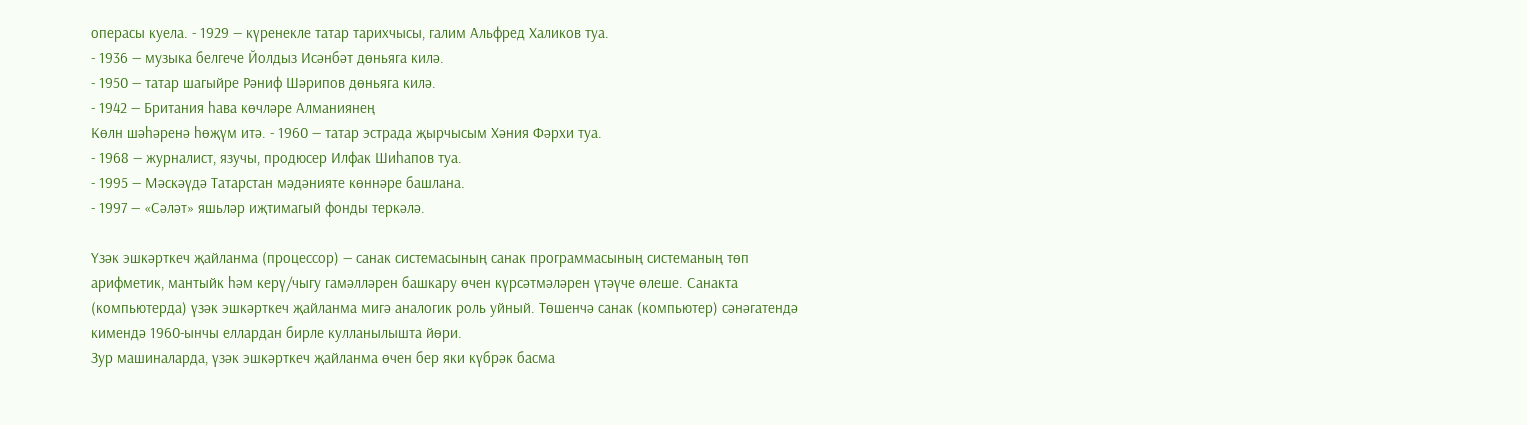операсы куела. - 1929 — күренекле татар тарихчысы, галим Альфред Халиков туа.
- 1936 — музыка белгече Йолдыз Исәнбәт дөньяга килә.
- 1950 — татар шагыйре Рәниф Шәрипов дөньяга килә.
- 1942 — Британия һава көчләре Алманиянең
Көлн шәһәренә һөҗүм итә. - 1960 — татар эстрада җырчысым Хәния Фәрхи туа.
- 1968 — журналист, язучы, продюсер Илфак Шиһапов туа.
- 1995 — Мәскәүдә Татарстан мәдәнияте көннәре башлана.
- 1997 — «Сәләт» яшьләр иҗтимагый фонды теркәлә.

Үзәк эшкәрткеч җайланма (процессор) — санак системасының санак программасының системаның төп арифметик, мантыйк һәм керү/чыгу гамәлләрен башкару өчен күрсәтмәләрен үтәүче өлеше. Санакта (компьютерда) үзәк эшкәрткеч җайланма мигә аналогик роль уйный. Төшенчә санак (компьютер) сәнәгатендә кимендә 1960-ынчы еллардан бирле кулланылышта йөри.
Зур машиналарда, үзәк эшкәрткеч җайланма өчен бер яки күбрәк басма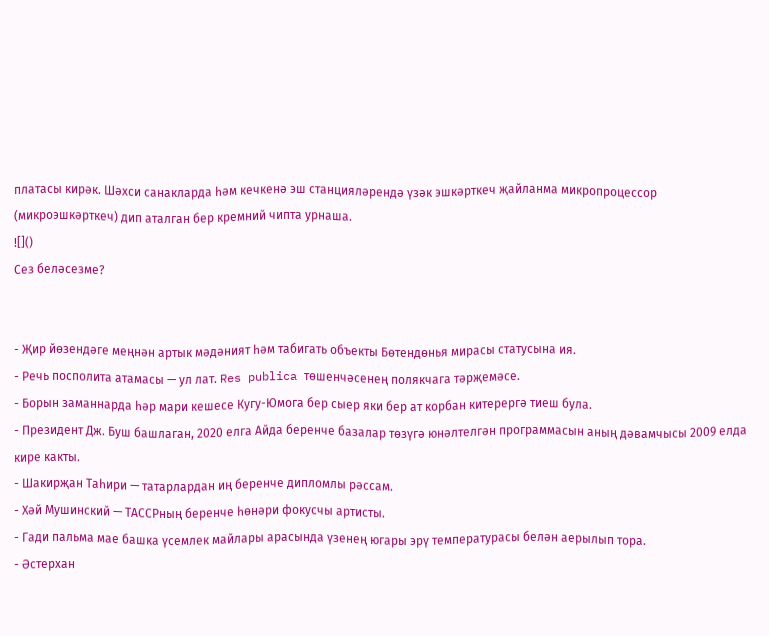платасы кирәк. Шәхси санакларда һәм кечкенә эш станцияләрендә үзәк эшкәрткеч җайланма микропроцессор (микроэшкәрткеч) дип аталган бер кремний чипта урнаша.
![]()
Сез беләсезме?


- Җир йөзендәге меңнән артык мәдәният һәм табигать объекты Бөтендөнья мирасы статусына ия.
- Речь посполита атамасы — ул лат. Res publica төшенчәсенең полякчага тәрҗемәсе.
- Борын заманнарда һәр мари кешесе Кугу-Юмога бер сыер яки бер ат корбан китерергә тиеш була.
- Президент Дж. Буш башлаган, 2020 елга Айда беренче базалар төзүгә юнәлтелгән программасын аның дәвамчысы 2009 елда кире какты.
- Шакирҗан Таһири — татарлардан иң беренче дипломлы рәссам.
- Хәй Мушинский — ТАССРның беренче һөнәри фокусчы артисты.
- Гади пальма мае башка үсемлек майлары арасында үзенең югары эрү температурасы белән аерылып тора.
- Әстерхан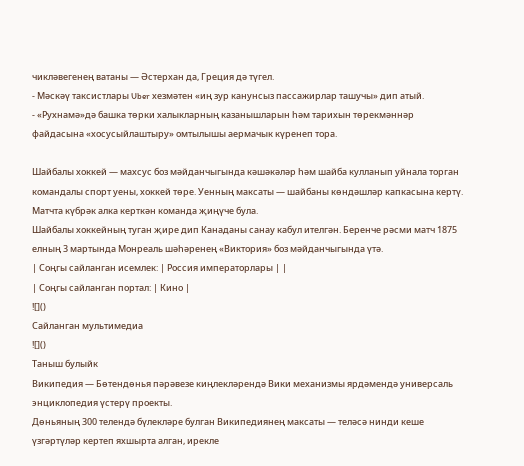чикләвегенең ватаны — Әстерхан да, Греция дә түгел.
- Мәскәү таксистлары Uber хезмәтен «иң зур канунсыз пассажирлар ташучы» дип атый.
- «Рухнамә»дә башка төрки халыкларның казанышларын һәм тарихын төрекмәннәр файдасына «хосусыйлаштыру» омтылышы аермачык күренеп тора.

Шайбалы хоккей — махсус боз мәйданчыгында кәшәкәләр һәм шайба кулланып уйнала торган командалы спорт уены, хоккей төре. Уенның максаты — шайбаны көндәшләр капкасына кертү. Матчта күбрәк алка керткән команда җиңүче була.
Шайбалы хоккейның туган җире дип Канаданы санау кабул ителгән. Беренче рәсми матч 1875 елның 3 мартында Монреаль шәһәренең «Виктория» боз мәйданчыгында үтә.
| Соңгы сайланган исемлек: | Россия императорлары | |
| Соңгы сайланган портал: | Кино |
![]()
Сайланган мультимедиа
![]()
Таныш булыйк
Википедия — Бөтендөнья пәрәвезе киңлекләрендә Вики механизмы ярдәмендә универсаль энциклопедия үстерү проекты.
Дөньяның 300 телендә бүлекләре булган Википедиянең максаты — теләсә нинди кеше үзгәртүләр кертеп яхшырта алган, ирекле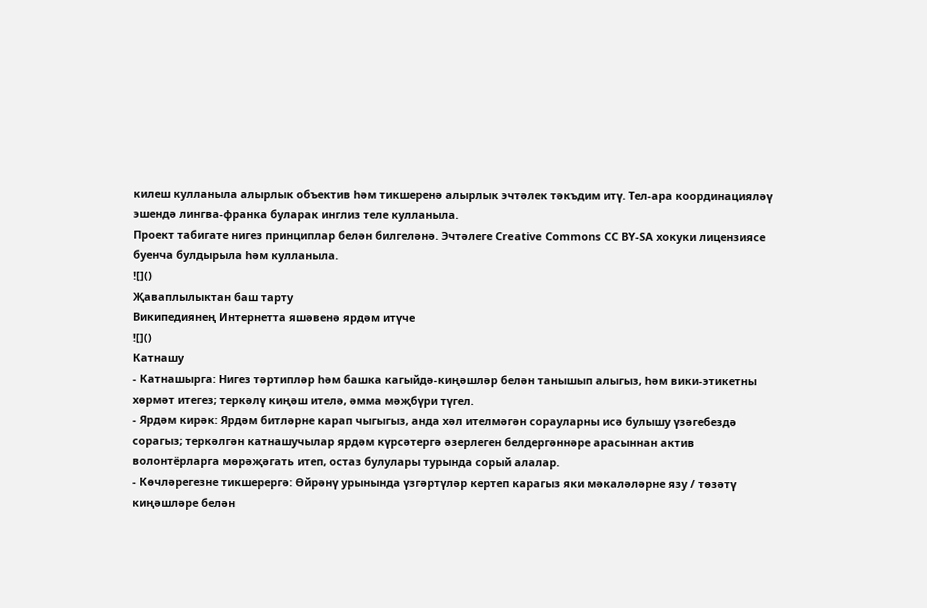килеш кулланыла алырлык объектив һәм тикшеренә алырлык эчтәлек тәкъдим итү. Тел-ара координацияләү эшендә лингва-франка буларак инглиз теле кулланыла.
Проект табигате нигез принциплар белән билгеләнә. Эчтәлеге Creative Commons CC BY-SA хокуки лицензиясе буенча булдырыла һәм кулланыла.
![]()
Җаваплылыктан баш тарту
Википедиянең Интернетта яшәвенә ярдәм итүче
![]()
Катнашу
- Катнашырга: Нигез тәртипләр һәм башка кагыйдә-киңәшләр белән танышып алыгыз, һәм вики-этикетны хөрмәт итегез; теркәлү киңәш ителә, әмма мәҗбүри түгел.
- Ярдәм кирәк: Ярдәм битләрне карап чыгыгыз, анда хәл ителмәгән сорауларны исә булышу үзәгебездә сорагыз; теркәлгән катнашучылар ярдәм күрсәтергә әзерлеген белдергәннәре арасыннан актив волонтёрларга мөрәҗәгать итеп, остаз булулары турында сорый алалар.
- Көчләрегезне тикшерергә: Өйрәнү урынында үзгәртүләр кертеп карагыз яки мәкаләләрне язу / төзәтү киңәшләре белән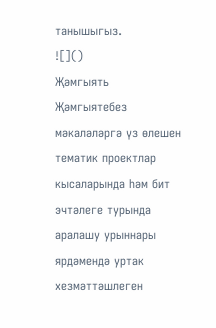танышыгыз.
![]()
Җәмгыять
Җәмгыятебез мәкаләләргә үз өлешен тематик проектлар кысаларында һәм бит эчтәлеге турында аралашу урыннары ярдәмендә уртак хезмәттәшлеген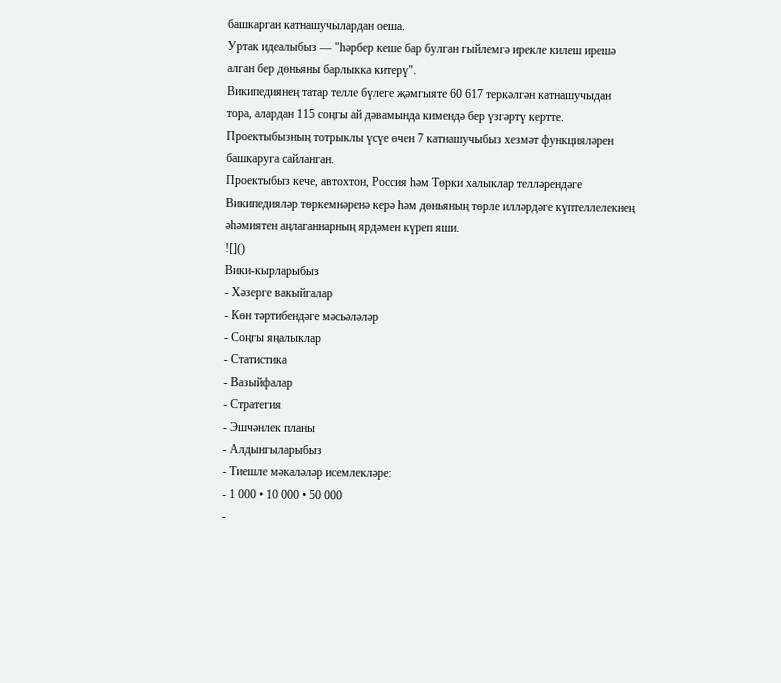башкарган катнашучылардан оеша.
Уртак идеалыбыз — "һәрбер кеше бар булган гыйлемгә ирекле килеш ирешә алган бер дөньяны барлыкка китерү".
Википедиянең татар телле бүлеге җәмгыяте 60 617 теркәлгән катнашучыдан тора, алардан 115 соңгы ай дәвамында кимендә бер үзгәртү кертте. Проектыбызның тотрыклы үсүе өчен 7 катнашучыбыз хезмәт функцияләрен башкаруга сайланган.
Проектыбыз кече, автохтон, Россия һәм Төрки халыклар телләрендәге Википедияләр төркемнәренә керә һәм дөньяның төрле илләрдәге күптеллелекнең әһәмиятен аңлаганнарның ярдәмен күреп яши.
![]()
Вики-кырларыбыз
- Хәзерге вакыйгалар
- Көн тәртибендәге мәсьәләләр
- Соңгы яңалыклар
- Статистика
- Вазыйфалар
- Стратегия
- Эшчәнлек планы
- Алдынгыларыбыз
- Тиешле мәкаләләр исемлекләре:
- 1 000 • 10 000 • 50 000
-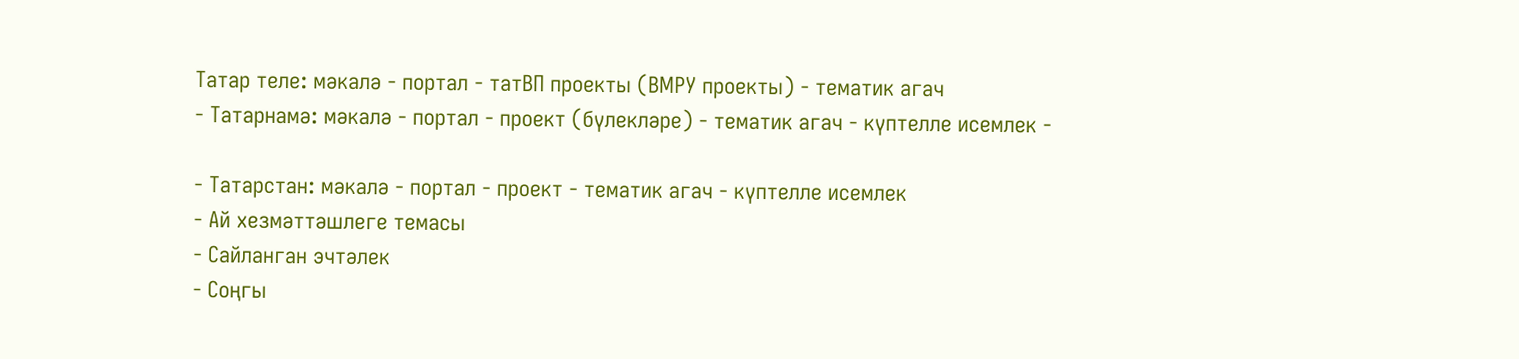Татар теле: мәкалә - портал - татВП проекты (ВМРУ проекты) - тематик агач
- Татарнамә: мәкалә - портал - проект (бүлекләре) - тематик агач - күптелле исемлек -

- Татарстан: мәкалә - портал - проект - тематик агач - күптелле исемлек
- Ай хезмәттәшлеге темасы
- Сайланган эчтәлек
- Соңгы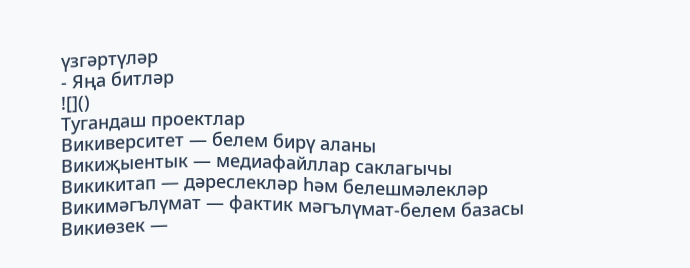үзгәртүләр
- Яңа битләр
![]()
Тугандаш проектлар
Викиверситет — белем бирү аланы
Викиҗыентык — медиафайллар саклагычы
Викикитап — дәреслекләр һәм белешмәлекләр
Викимәгълүмат — фактик мәгълүмат-белем базасы
Викиөзек —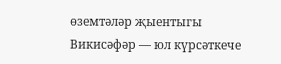өземтәләр җыентыгы
Викисәфәр — юл күрсәткече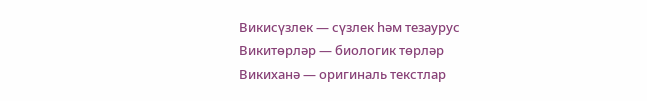Викисүзлек — сүзлек һәм тезаурус
Викитөрләр — биологик төрләр
Викиханә — оригиналь текстлар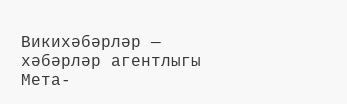Викихәбәрләр — хәбәрләр агентлыгы
Мета-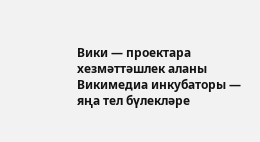Вики — проектара хезмәттәшлек аланы
Викимедиа инкубаторы — яңа тел бүлекләре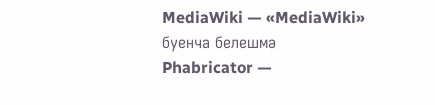MediaWiki — «MediaWiki» буенча белешмә
Phabricator —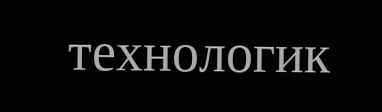технологик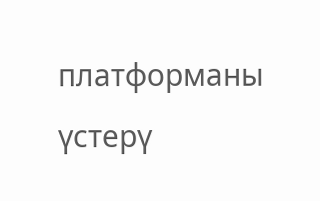платформаны үстерү